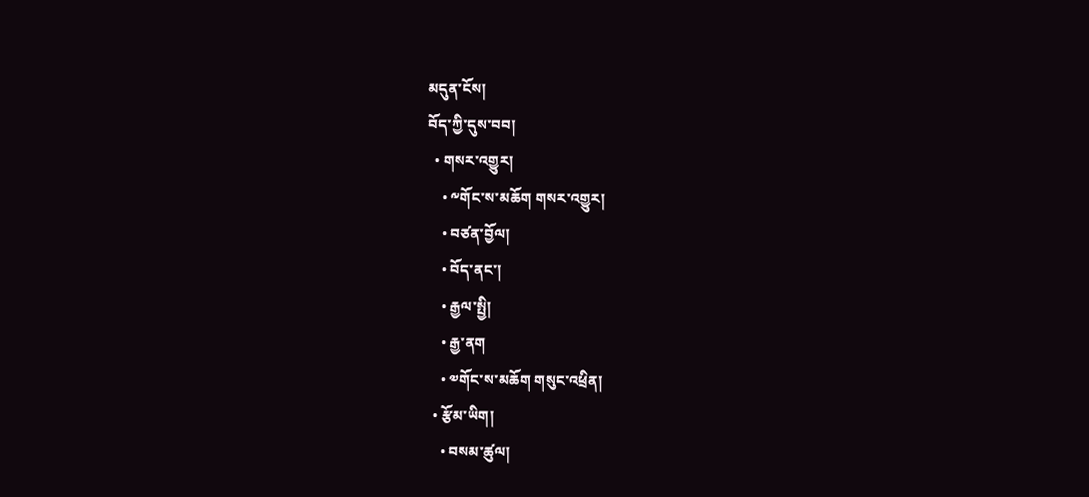མདུན་ངོས།
བོད་ཀྱི་དུས་བབ།
  • གསར་འགྱུར།
    • ༸གོང་ས་མཆོག གསར་འགྱུར།
    • བཙན་བྱོལ།
    • བོད་ནང་།
    • རྒྱལ་སྤྱི།
    • རྒྱ་ནག
    • ༧གོང་ས་མཆོག གསུང་འཕྲིན།
  • རྩོམ་ཡིག།
    • བསམ་ཚུལ།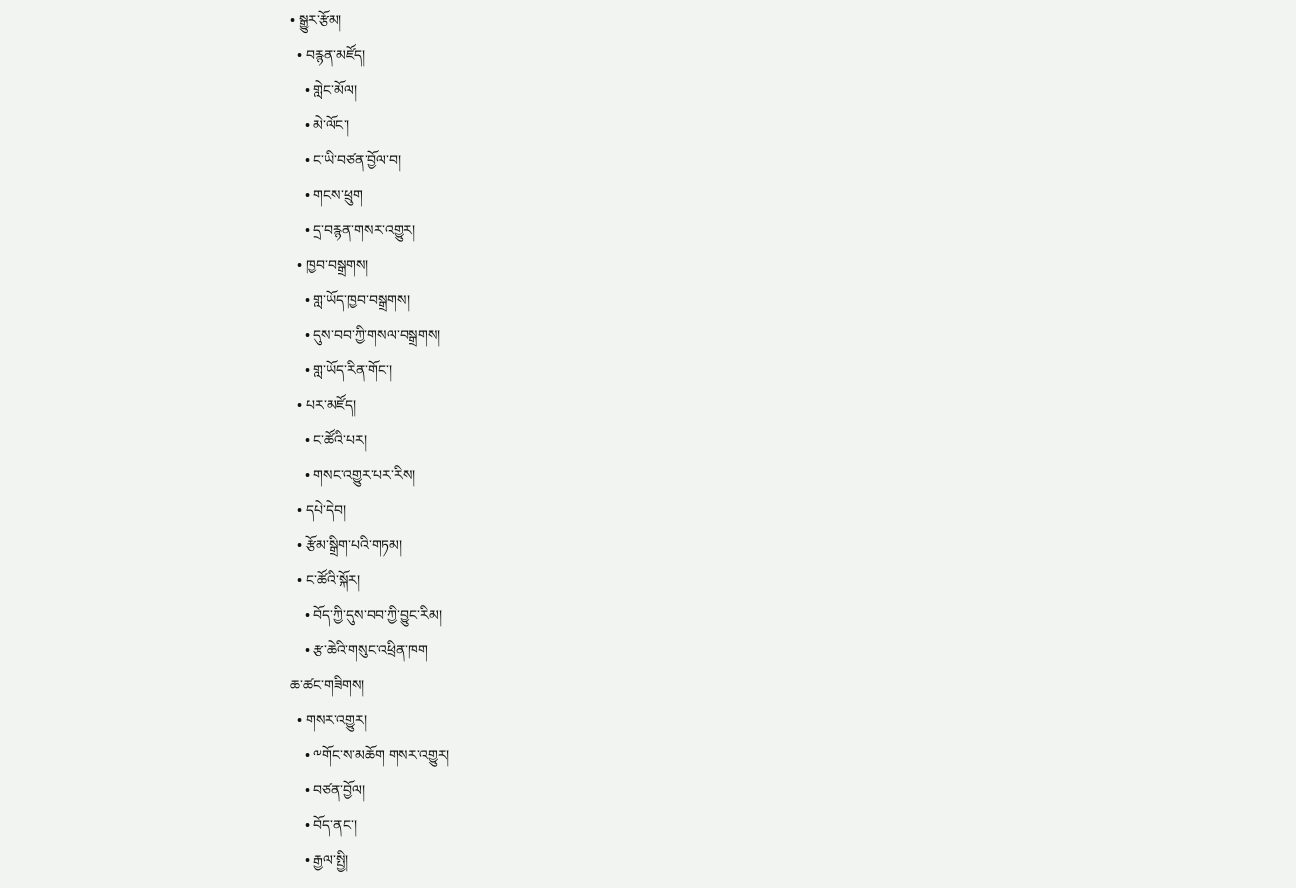• སྒྱུར་རྩོམ།
  • བརྙན་མཛོད།
    • གླེང་མོལ།
    • མེ་ལོང་།
    • ང་ཡི་བཙན་བྱོལ་བ།
    • གངས་ཕྲུག
    • དྲ་བརྙན་གསར་འགྱུར།
  • ཁྱབ་བསྒྲགས།
    • གླ་ཡོད་ཁྱབ་བསྒྲགས།
    • དུས་བབ་ཀྱི་གསལ་བསྒྲགས།
    • གླ་ཡོད་རིན་གོང་།
  • པར་མཛོད།
    • ང་ཚོའི་པར།
    • གསང་འགྱུར་པར་རིས།
  • དཔེ་དེབ།
  • རྩོམ་སྒྲིག་པའི་གཏམ།
  • ང་ཚོའི་སྐོར།
    • བོད་ཀྱི་དུས་བབ་ཀྱི་བྱུང་རིམ།
    • རྩ་ཆེའི་གསུང་འཕྲིན་ཁག
ཆ་ཚང་གཟིགས།
  • གསར་འགྱུར།
    • ༸གོང་ས་མཆོག གསར་འགྱུར།
    • བཙན་བྱོལ།
    • བོད་ནང་།
    • རྒྱལ་སྤྱི།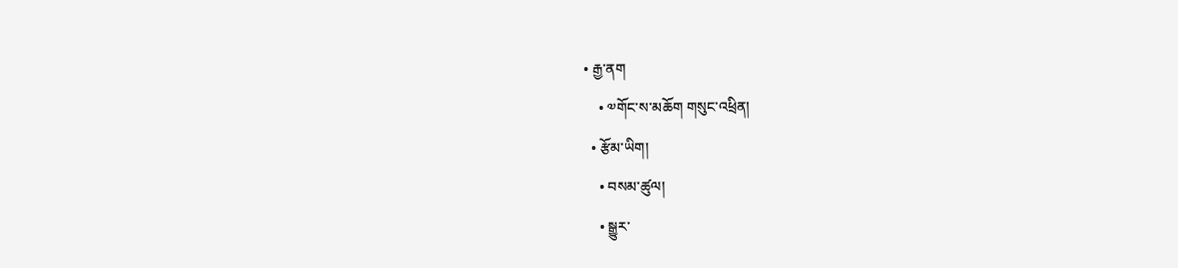• རྒྱ་ནག
    • ༧གོང་ས་མཆོག གསུང་འཕྲིན།
  • རྩོམ་ཡིག།
    • བསམ་ཚུལ།
    • སྒྱུར་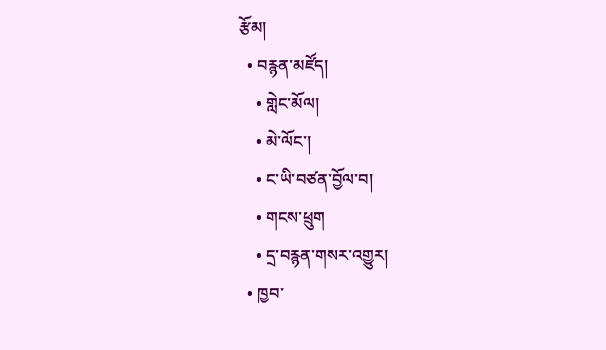རྩོམ།
  • བརྙན་མཛོད།
    • གླེང་མོལ།
    • མེ་ལོང་།
    • ང་ཡི་བཙན་བྱོལ་བ།
    • གངས་ཕྲུག
    • དྲ་བརྙན་གསར་འགྱུར།
  • ཁྱབ་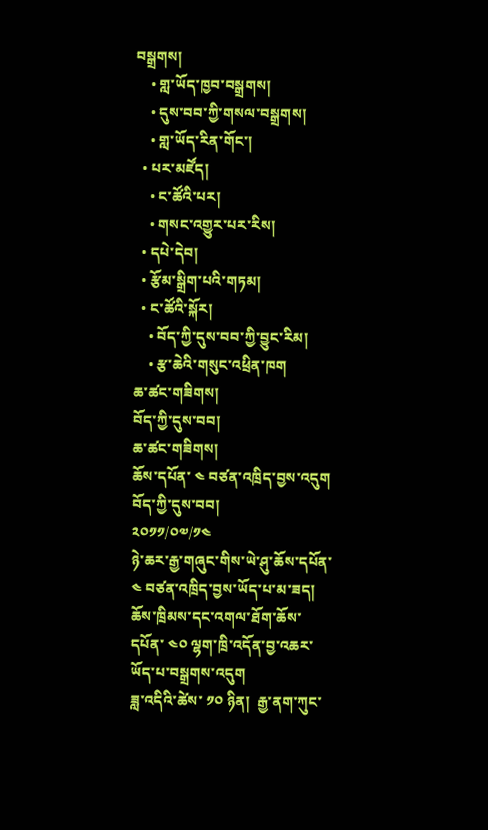བསྒྲགས།
    • གླ་ཡོད་ཁྱབ་བསྒྲགས།
    • དུས་བབ་ཀྱི་གསལ་བསྒྲགས།
    • གླ་ཡོད་རིན་གོང་།
  • པར་མཛོད།
    • ང་ཚོའི་པར།
    • གསང་འགྱུར་པར་རིས།
  • དཔེ་དེབ།
  • རྩོམ་སྒྲིག་པའི་གཏམ།
  • ང་ཚོའི་སྐོར།
    • བོད་ཀྱི་དུས་བབ་ཀྱི་བྱུང་རིམ།
    • རྩ་ཆེའི་གསུང་འཕྲིན་ཁག
ཆ་ཚང་གཟིགས།
བོད་ཀྱི་དུས་བབ།
ཆ་ཚང་གཟིགས།
ཆོས་དཔོན་ ༤ བཙན་འཁྲིད་བྱས་འདུག
བོད་ཀྱི་དུས་བབ།
༢༠༡༡/༠༧/༡༤
ཉེ་ཆར་རྒྱ་གཞུང་གིས་ཡེ་ཤུ་ཆོས་དཔོན་ ༤ བཙན་འཁྲིད་བྱས་ཡོད་པ་མ་ཟད། ཆོས་ཁྲིམས་དང་འགལ་ཐོག་ཆོས་དཔོན་ ༤༠ ལྷག་ཁྲི་འདོན་བྱ་འཆར་ཡོད་པ་བསྒྲགས་འདུག
ཟླ་འདིའི་ཚེས་ ༡༠ ཉིན།  རྒྱ་ནག་ཀུང་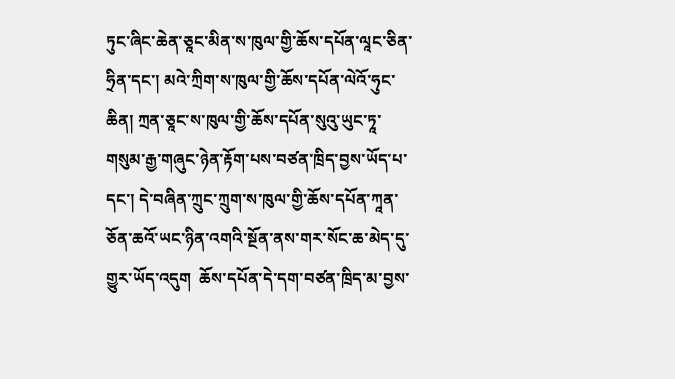ཏུང་ཞིང་ཆེན་ཅཱང་མིན་ས་ཁུལ་གྱི་ཆོས་དཔོན་ལཱང་ཅིན་ཧྲིན་དང་། མའེ་ཀྲིག་ས་ཁུལ་གྱི་ཆོས་དཔོན་ལེའོ་ཧུང་ཆིན། ཀྲན་ཅཱང་ས་ཁུལ་གྱི་ཆོས་དཔོན་སུའུ་ཡུང་ཏཱ་གསུམ་རྒྱ་གཞུང་ཉེན་རྟོག་པས་བཙན་ཁྲིད་བྱས་ཡོད་པ་དང་། དེ་བཞིན་ཀྲུང་ཀྲུག་ས་ཁུལ་གྱི་ཆོས་དཔོན་ཀཱན་ཅོན་ཆའོ་ཡང་ཉིན་འགའི་སྔོན་ནས་གར་སོང་ཆ་མེད་དུ་གྱུར་ཡོད་འདུག  ཆོས་དཔོན་དེ་དག་བཙན་ཁྲིད་མ་བྱས་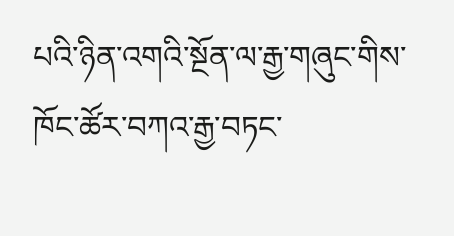པའི་ཉིན་འགའི་སྔོན་ལ་རྒྱ་གཞུང་གིས་ཁོང་ཚོར་བཀའ་རྒྱ་བཏང་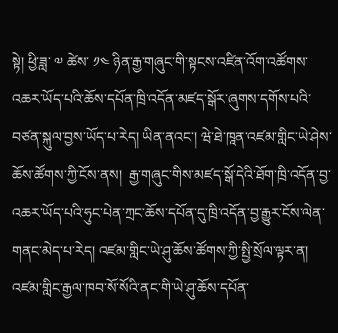སྟེ། ཕྱི་ཟླ་ ༧ ཚེས་ ༡༤ ཉིན་རྒྱ་གཞུང་གི་སྟངས་འཛིན་འོག་འཚོགས་འཆར་ཡོད་པའི་ཆོས་དཔོན་ཁྲི་འདོན་མཛད་སྒོར་ཞུགས་དགོས་པའི་བཙན་སྐུལ་བྱས་ཡོད་པ་རེད། ཡིན་ནའང་། ཝེ་ཐེ་ཁཱན་འཛམ་གླིང་ཡེ་ཤེས་ཆོས་ཚོགས་ཀྱི་ངོས་ནས།  རྒྱ་གཞུང་གིས་མཛད་སྒོ་དེའི་ཐོག་ཁྲི་འདོན་བྱ་འཆར་ཡོད་པའི་ཧུང་པེན་ཀྲང་ཆོས་དཔོན་དུ་ཁྲི་འདོན་བྱ་རྒྱུར་ངོས་ལེན་གནང་མེད་པ་རེད། འཛམ་གླིང་ཡེ་ཤུ་ཆོས་ཚོགས་ཀྱི་སྤྱི་སྲོལ་ལྟར་ན། འཛམ་གླིང་རྒྱལ་ཁབ་སོ་སོའི་ནང་གི་ཡེ་ཤུ་ཆོས་དཔོན་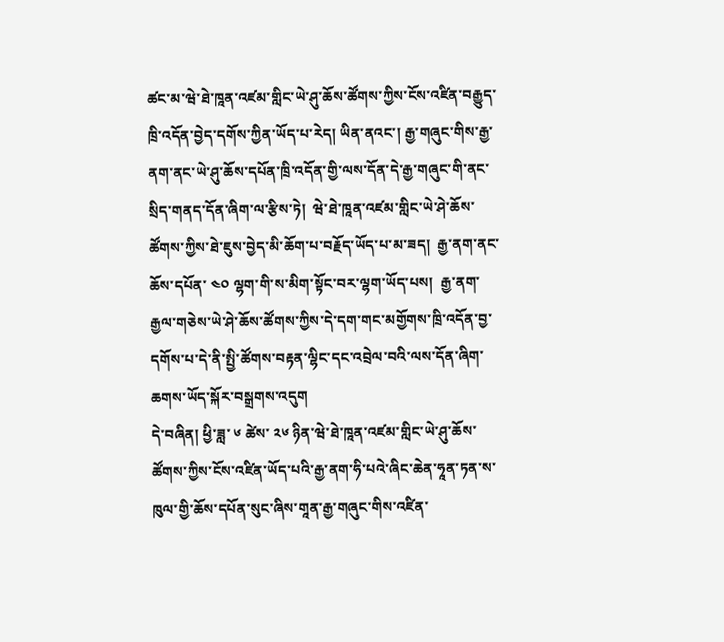ཚང་མ་ཝེ་ཐེ་ཁཱན་འཛམ་གླིང་ཡེ་ཤུ་ཆོས་ཚོགས་ཀྱིས་ངོས་འཛིན་བརྒྱུད་ཁྲི་འདོན་བྱེད་དགོས་ཀྱིན་ཡོད་པ་རེད། ཡིན་ནའང་། རྒྱ་གཞུང་གིས་རྒྱ་ནག་ནང་ཡེ་ཤུ་ཆོས་དཔོན་ཁྲི་འདོན་གྱི་ལས་དོན་དེ་རྒྱ་གཞུང་གི་ནང་སྲིད་གནད་དོན་ཞིག་ལ་རྩིས་ཏེ།  ཝེ་ཐེ་ཁཱན་འཛམ་གླིང་ཡེ་ཤེ་ཆོས་ཚོགས་ཀྱིས་ཐེ་ཇུས་བྱེད་མི་ཆོག་པ་བརྗོད་ཡོད་པ་མ་ཟད།  རྒྱ་ནག་ནང་ཆོས་དཔོན་ ༤༠ ལྷག་གི་ས་མིག་སྟོང་བར་ལྷག་ཡོད་པས།  རྒྱ་ནག་རྒྱལ་གཅེས་ཡེ་ཤེ་ཆོས་ཚོགས་ཀྱིས་དེ་དག་གང་མགྱོགས་ཁྲི་འདོན་བྱ་དགོས་པ་དེ་ནི་སྤྱི་ཚོགས་བརྟན་ལྷིང་དང་འབྲེལ་བའི་ལས་དོན་ཞིག་ཆགས་ཡོད་སྐོར་བསྒྲགས་འདུག
དེ་བཞིན། ཕྱི་ཟླ་ ༦ ཚེས་ ༢༦ ཉིན་ཝེ་ཐེ་ཁཱན་འཛམ་གླིང་ཡེ་ཤུ་ཆོས་ཚོགས་ཀྱིས་ངོས་འཛིན་ཡོད་པའི་རྒྱ་ནག་ཧི་པའེ་ཞིང་ཆེན་ཧཱན་ཏན་ས་ཁུལ་གྱི་ཆོས་དཔོན་སུང་ཞིས་གཱན་རྒྱ་གཞུང་གིས་འཛིན་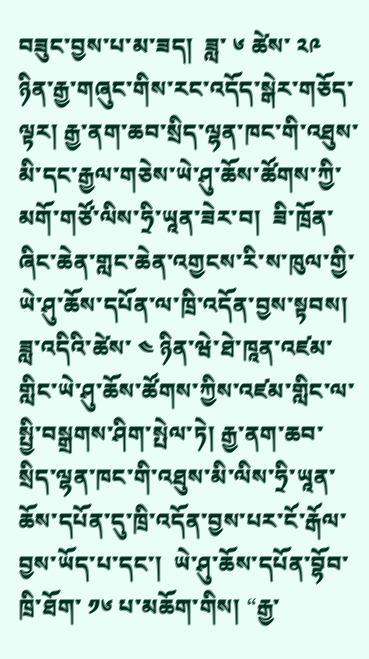བཟུང་བྱས་པ་མ་ཟད།  ཟླ་ ༦ ཚེས་ ༢༩ ཉིན་རྒྱ་གཞུང་གིས་རང་འདོད་སྒེར་གཅོད་ལྟར། རྒྱ་ནག་ཆབ་སྲིད་ལྷན་ཁང་གི་འཐུས་མི་དང་རྒྱལ་གཅེས་ཡེ་ཤུ་ཆོས་ཚོགས་ཀྱི་མགོ་གཙོ་ལིས་ཧྲི་ཡཱན་ཟེར་བ།  ཟི་ཁྲོན་ཞིང་ཆེན་གླང་ཆེན་འགྱངས་རི་ས་ཁུལ་གྱི་ཡེ་ཤུ་ཆོས་དཔོན་ལ་ཁྲི་འདོན་བྱས་སྟབས།  ཟླ་འདིའི་ཚེས་ ༤ ཉིན་ཝེ་ཐེ་ཁཱན་འཛམ་གླིང་ཡེ་ཤུ་ཆོས་ཚོགས་ཀྱིས་འཛམ་གླིང་ལ་སྤྱི་བསྒྲགས་ཤིག་སྤེལ་ཏེ། རྒྱ་ནག་ཆབ་སྲིད་ལྷན་ཁང་གི་འཐུས་མི་ལིས་ཧྲི་ཡཱན་ཆོས་དཔོན་དུ་ཁྲི་འདོན་བྱས་པར་ངོ་རྒོལ་བྱས་ཡོད་པ་དང་།  ཡེ་ཤུ་ཆོས་དཔོན་བྷོབ་ཁྲི་ཐོག་ ༡༦ པ་མཆོག་གིས། “རྒྱ་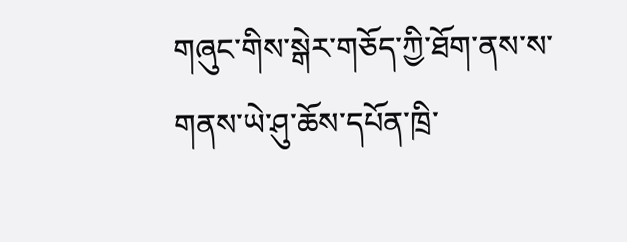གཞུང་གིས་སྒེར་གཅོད་ཀྱི་ཐོག་ནས་ས་གནས་ཡེ་ཤུ་ཆོས་དཔོན་ཁྲི་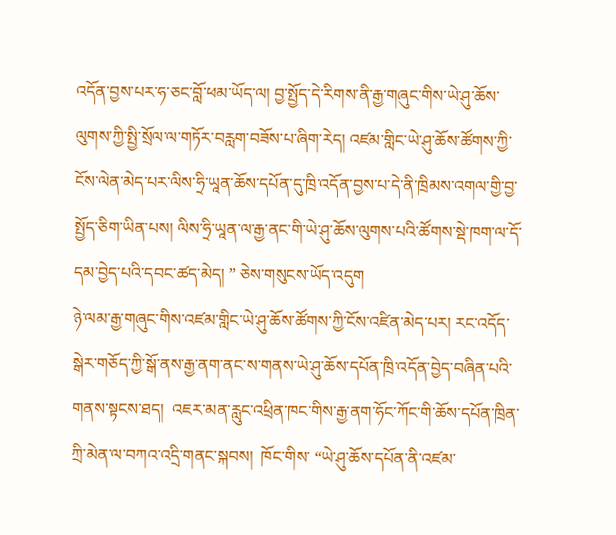འདོན་བྱས་པར་ཧ་ཅང་བློ་ཕམ་ཡོད་ལ། བྱ་སྤྱོད་དེ་རིགས་ནི་རྒྱ་གཞུང་གིས་ཡེ་ཤུ་ཆོས་ལུགས་ཀྱི་སྤྱི་སྲོལ་ལ་གཏོར་བརླག་བཟོས་པ་ཞིག་རེད། འཛམ་གླིང་ཡེ་ཤུ་ཆོས་ཚོགས་ཀྱི་ངོས་ལེན་མེད་པར་ལིས་ཧྲི་ཡཱན་ཆོས་དཔོན་དུ་ཁྲི་འདོན་བྱས་པ་དེ་ནི་ཁྲིམས་འགལ་གྱི་བྱ་སྤྱོད་ཅིག་ཡིན་པས། ལིས་ཧྲི་ཡཱན་ལ་རྒྱ་ནང་གི་ཡེ་ཤུ་ཆོས་ལུགས་པའི་ཚོགས་སྡེ་ཁག་ལ་དོ་དམ་བྱེད་པའི་དབང་ཚད་མེད། ” ཅེས་གསུངས་ཡོད་འདུག
ཉེ་ལམ་རྒྱ་གཞུང་གིས་འཛམ་གླིང་ཡེ་ཤུ་ཆོས་ཚོགས་ཀྱི་ངོས་འཛིན་མེད་པར། རང་འདོད་སྒེར་གཅོད་ཀྱི་སྒོ་ནས་རྒྱ་ནག་ནང་ས་གནས་ཡེ་ཤུ་ཆོས་དཔོན་ཁྲི་འདོན་བྱེད་བཞིན་པའི་གནས་སྟངས་ཐད།  འཇར་མན་རླུང་འཕྲིན་ཁང་གིས་རྒྱ་ནག་ཧོང་ཀོང་གི་ཆོས་དཔོན་ཁྲིན་ཀྲི་མེན་ལ་བཀའ་འདྲི་གནང་སྐབས།  ཁོང་གིས་ “ཡེ་ཤུ་ཆོས་དཔོན་ནི་འཛམ་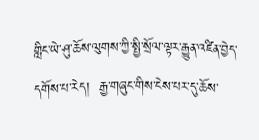གླིང་ཡེ་ཤུ་ཆོས་ལུགས་ཀྱི་སྤྱི་སྲོལ་ལྟར་རྒྱུན་འཛིན་བྱེད་དགོས་པ་རེད།  རྒྱ་གཞུང་གིས་ངེས་པར་དུ་ཆོས་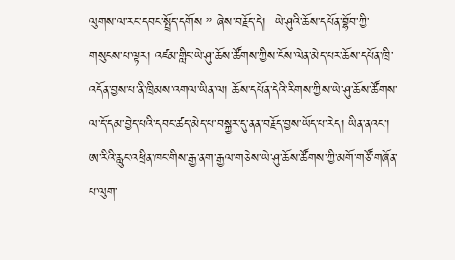ལུགས་ལ་རང་དབང་སྤྲོད་དགོས ” ཞེས་བརྗོད་དེ།  ཡེ་ཤུའི་ཆོས་དཔོན་བྷོབ་ཀྱི་གསུངས་པ་ལྟར། འཛམ་གླིང་ཡེ་ཤུ་ཆོས་ཚོགས་ཀྱིས་ངོས་ལེན་མེད་པར་ཆོས་དཔོན་ཁྲི་འདོན་བྱས་པ་ནི་ཁྲིམས་འགལ་ཡིན་ལ། ཆོས་དཔོན་དེའི་རིགས་ཀྱིས་ཡེ་ཤུ་ཆོས་ཚོགས་ལ་དོ་དམ་བྱེད་པའི་དབང་ཚད་མེད་པ་བསྐྱར་དུ་ནན་བརྗོད་བྱས་ཡོད་པ་རེད། ཡིན་ནའང་། ཨ་རིའི་རླུང་འཕྲིན་ཁང་གིས་རྒྱ་ནག་རྒྱལ་གཅེས་ཡེ་ཤུ་ཆོས་ཚོགས་ཀྱི་མགོ་གཙོ་གཞོན་པ་ལུག་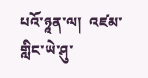པའོ་ཉཱན་ལ།  འཛམ་གླིང་ཡེ་ཤུ་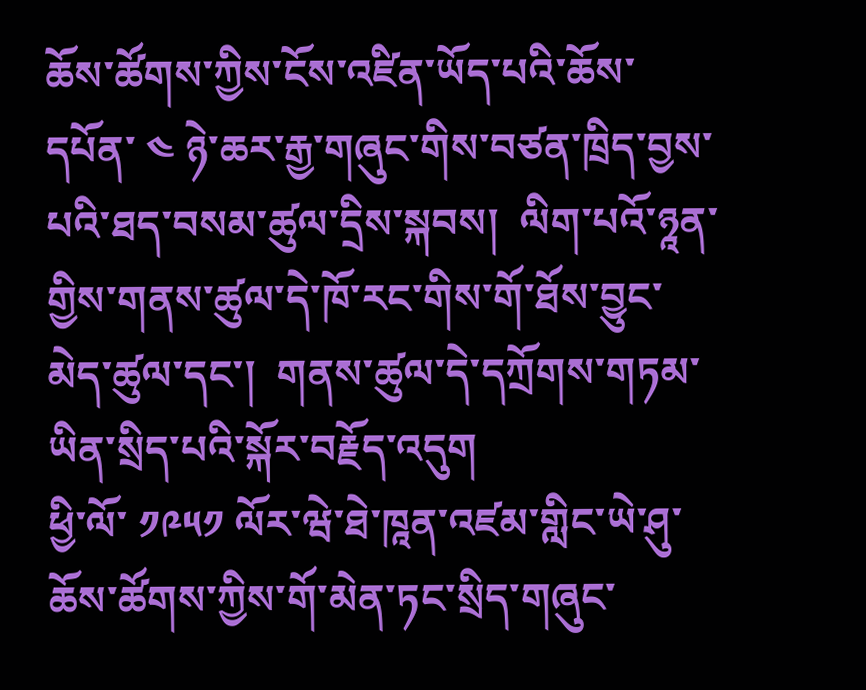ཆོས་ཚོགས་ཀྱིས་ངོས་འཛིན་ཡོད་པའི་ཆོས་དཔོན་ ༤ ཉེ་ཆར་རྒྱ་གཞུང་གིས་བཙན་ཁྲིད་བྱས་པའི་ཐད་བསམ་ཚུལ་དྲིས་སྐབས།  ལིག་པའོ་ཉཱན་གྱིས་གནས་ཚུལ་དེ་ཁོ་རང་གིས་གོ་ཐོས་བྱུང་མེད་ཚུལ་དང་།  གནས་ཚུལ་དེ་དཀྲོགས་གཏམ་ཡིན་སྲིད་པའི་སྐོར་བརྗོད་འདུག
ཕྱི་ལོ་ ༡༩༥༡ ལོར་ཝེ་ཐེ་ཁཱན་འཛམ་གླིང་ཡེ་ཤུ་ཆོས་ཚོགས་ཀྱིས་གོ་མེན་ཏང་སྲིད་གཞུང་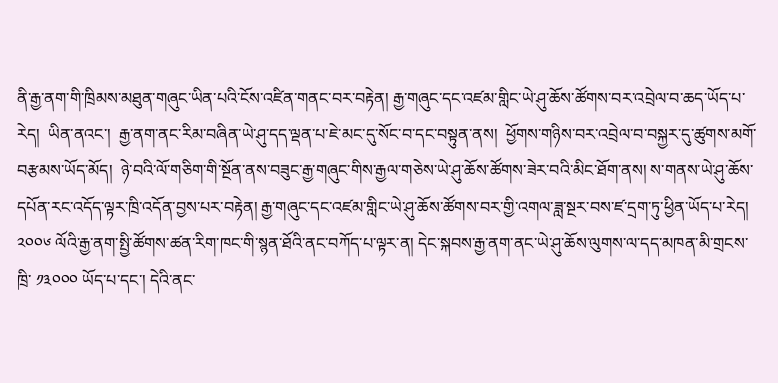ནི་རྒྱ་ནག་གི་ཁྲིམས་མཐུན་གཞུང་ཡིན་པའི་ངོས་འཛིན་གནང་བར་བརྟེན། རྒྱ་གཞུང་དང་འཛམ་གླིང་ཡེ་ཤུ་ཆོས་ཚོགས་བར་འབྲེལ་བ་ཆད་ཡོད་པ་རེད།  ཡིན་ནའང་།  རྒྱ་ནག་ནང་རིམ་བཞིན་ཡེ་ཤུ་དད་ལྡན་པ་ཇེ་མང་དུ་སོང་བ་དང་བསྟུན་ནས།  ཕྱོགས་གཉིས་བར་འབྲེལ་བ་བསྐྱར་དུ་ཚུགས་མགོ་བརྩམས་ཡོད་མོད།  ཉེ་བའི་ལོ་གཅིག་གི་སྔོན་ནས་བཟུང་རྒྱ་གཞུང་གིས་རྒྱལ་གཅེས་ཡེ་ཤུ་ཆོས་ཚོགས་ཟེར་བའི་མིང་ཐོག་ནས། ས་གནས་ཡེ་ཤུ་ཆོས་དཔོན་རང་འདོད་ལྟར་ཁྲི་འདོན་བྱས་པར་བརྟེན། རྒྱ་གཞུང་དང་འཛམ་གླིང་ཡེ་ཤུ་ཆོས་ཚོགས་བར་གྱི་འགལ་ཟླ་སྔར་བས་ཛ་དྲག་ཏུ་ཕྱིན་ཡོད་པ་རེད།
༢༠༠༦ ལོའི་རྒྱ་ནག་སྤྱི་ཚོགས་ཚན་རིག་ཁང་གི་སྙན་ཐོའི་ནང་བཀོད་པ་ལྟར་ན། དེང་སྐབས་རྒྱ་ནག་ནང་ཡེ་ཤུ་ཆོས་ལུགས་ལ་དད་མཁན་མི་གྲངས་ཁྲི་ ༡༣༠༠༠ ཡོད་པ་དང་། དེའི་ནང་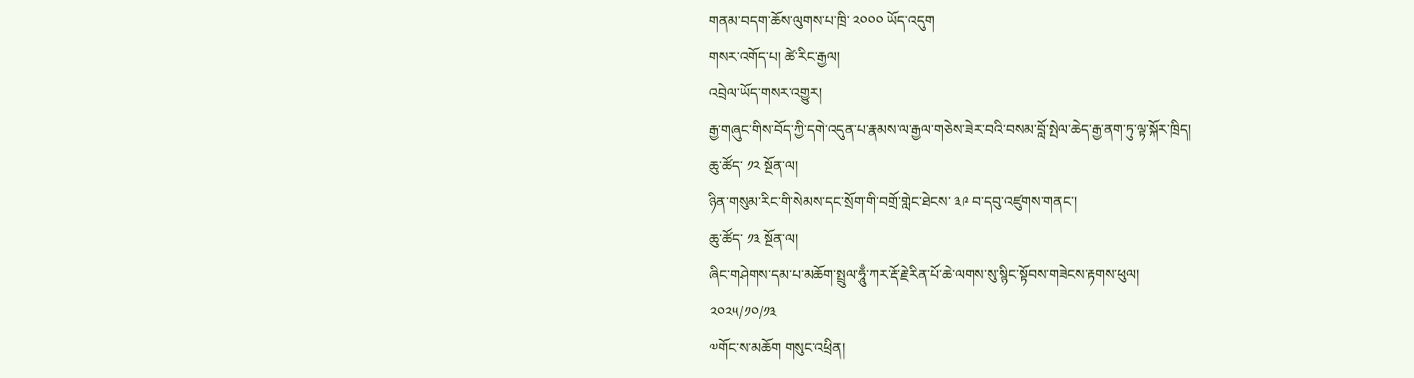གནམ་བདག་ཆོས་ལུགས་པ་ཁྲི་ ༢༠༠༠ ཡོད་འདུག
གསར་འགོད་པ། ཚེ་རིང་རྒྱལ།
འབྲེལ་ཡོད་གསར་འགྱུར།
རྒྱ་གཞུང་གིས་བོད་ཀྱི་དགེ་འདུན་པ་རྣམས་ལ་རྒྱལ་གཅེས་ཟེར་བའི་བསམ་བློ་སྤེལ་ཆེད་རྒྱ་ནག་ཏུ་ལྟ་སྐོར་ཁྲིད།
ཆུ་ཚོད་ ༡༢ སྔོན་ལ།
ཉིན་གསུམ་རིང་གི་སེམས་དང་སྲོག་གི་བགྲོ་གླེང་ཐེངས་ ༣༩ བ་དབུ་འཛུགས་གནང་།
ཆུ་ཚོད་ ༡༣ སྔོན་ལ།
ཞིང་གཤེགས་དམ་པ་མཆོག་སྤྲུལ་ཧཱུྃ་ཀར་རྡོ་རྗེ་རིན་པོ་ཆེ་ལགས་སུ་སྙིང་སྟོབས་གཟེངས་རྟགས་ཕུལ།
༢༠༢༥/༡༠/༡༣
༧གོང་ས་མཆོག གསུང་འཕྲིན།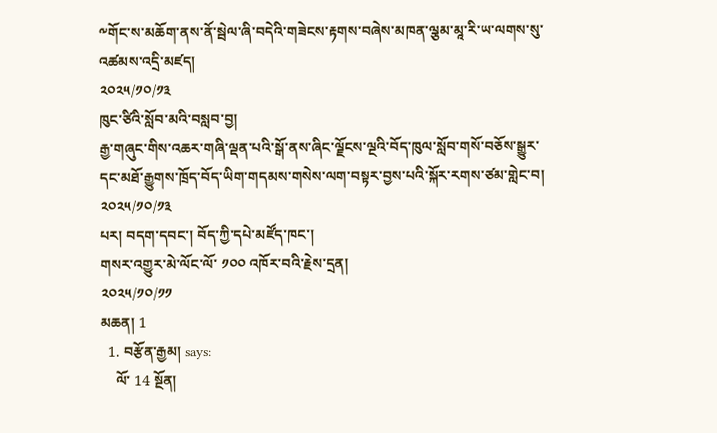༸གོང་ས་མཆོག་ནས་ནོ་སྦེལ་ཞི་བདེའི་གཟེངས་རྟགས་བཞེས་མཁན་ལྕམ་མཱ་རི་ཡ་ལགས་སུ་འཚམས་འདྲི་མཛད།
༢༠༢༥/༡༠/༡༣
ཁུང་ཙིའི་སློབ་མའི་བསླབ་བྱ།
རྒྱ་གཞུང་གིས་འཆར་གཞི་ལྡན་པའི་སྒོ་ནས་ཞིང་ལྗོངས་ལྔའི་བོད་ཁུལ་སློབ་གསོ་བཅོས་སྒྱུར་དང་མཐོ་རྒྱུགས་ཁྲོད་བོད་ཡིག་གདམས་གསེས་ལག་བསྟར་བྱས་པའི་སྐོར་རགས་ཙམ་གླེང་བ།
༢༠༢༥/༡༠/༡༣
པར། བདག་དབང་། བོད་ཀྱི་དཔེ་མཛོད་ཁང་།
གསར་འགྱུར་མེ་ལོང་ལོ་ ༡༠༠ འཁོར་བའི་རྗེས་དྲན།
༢༠༢༥/༡༠/༡༡
མཆན། 1
  1. བརྩོན་རྒྱམ། says:
    ལོ་ 14 སྔོན།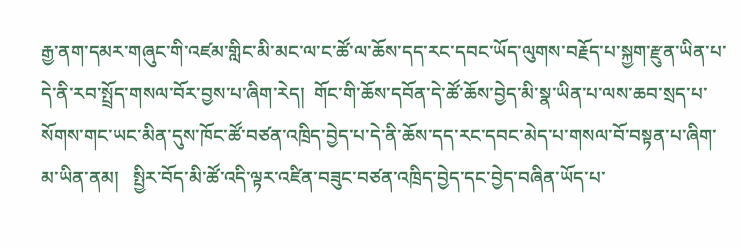རྒྱ་ནག་དམར་གཞུང་གི་འཛམ་གླིང་མི་མང་ལ་ང་ཚོ་ལ་ཆོས་དད་རང་དབང་ཡོད་ལུགས་བརྗོད་པ་སྐྱག་རྫུན་ཡིན་པ་དེ་ནི་རབ་སྤྲོད་གསལ་བོར་བྱས་པ་ཞིག་རེད།  གོང་གི་ཆོས་དབོན་དེ་ཚོ་ཆོས་བྱེད་མི་སྣ་ཡིན་པ་ལས་ཆབ་སྲད་པ་སོགས་གང་ཡང་མིན་དུས་ཁོང་ཚོ་བཙན་འཁྲིད་བྱེད་པ་དེ་ནི་ཆོས་དད་རང་དབང་མེད་པ་གསལ་བོ་བསྟན་པ་ཞིག་མ་ཡིན་ནམ།   སྤྱིར་བོད་མི་ཚོ་འདི་ལྟར་འཛིན་བཟུང་བཙན་འཁྲིད་བྱེད་དང་བྱེད་བཞིན་ཡོད་པ་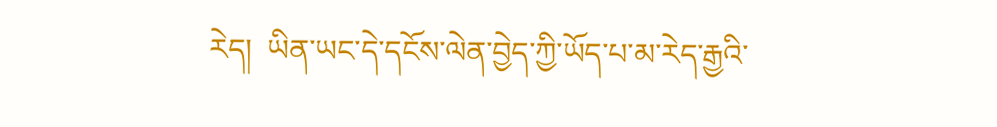རེད།  ཡིན་ཡང་དེ་དངོས་ལེན་བྱེད་ཀྱི་ཡོད་པ་མ་རེད་རྒྱའི་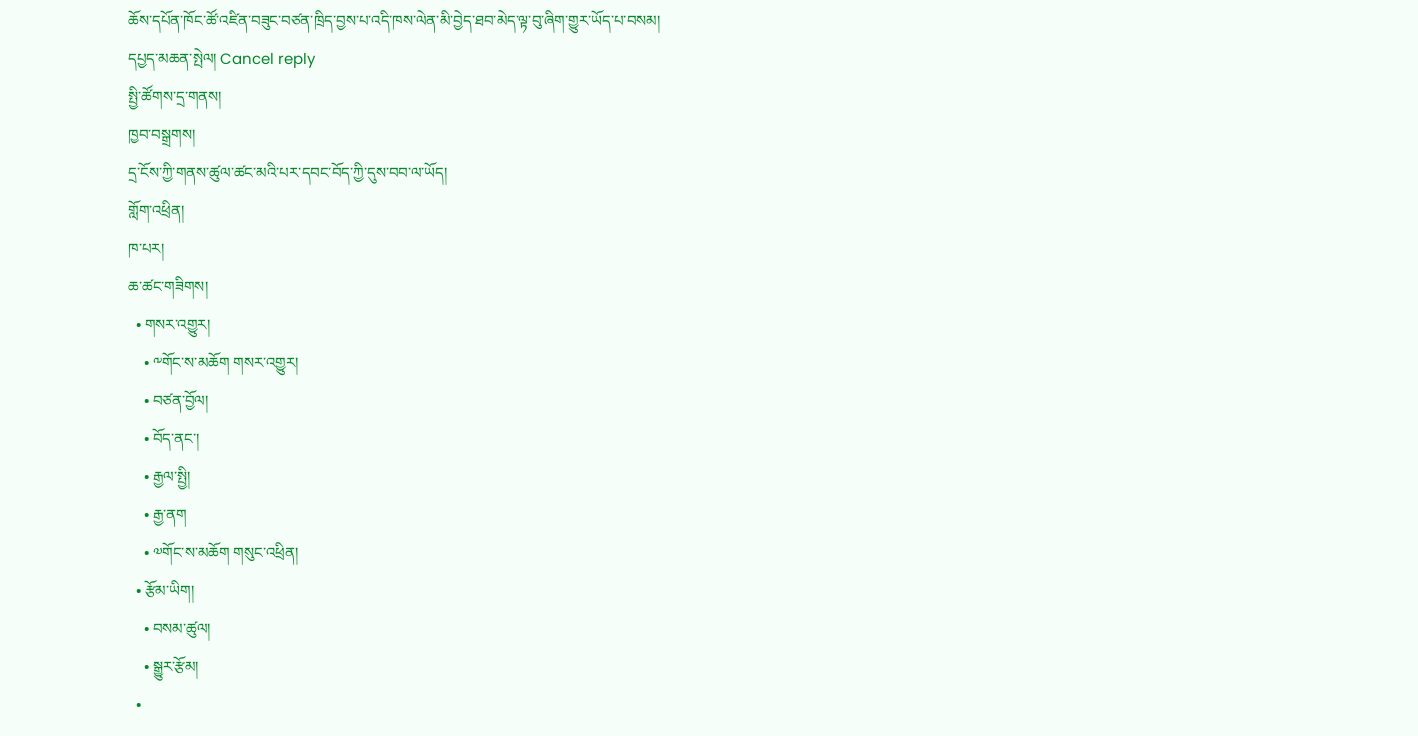ཆོས་དཔོན་ཁོང་ཚོ་འཛིན་བཟུང་བཙན་ཁྲིད་བྱས་པ་འདི་ཁས་ལེན་མི་བྱེད་ཐབ་མེད་ལྟ་བུ་ཞིག་གྱུར་ཡོད་པ་བསམ།
དཔྱད་མཆན་སྤེལ། Cancel reply
སྤྱི་ཚོགས་དྲ་གནས།
ཁྱབ་བསྒྲགས།
དྲ་ངོས་ཀྱི་གནས་ཚུལ་ཚང་མའི་པར་དབང་བོད་ཀྱི་དུས་བབ་ལ་ཡོད།
གློག་འཕྲིན།
ཁ་པར།
ཆ་ཚང་གཟིགས།
  • གསར་འགྱུར།
    • ༸གོང་ས་མཆོག གསར་འགྱུར།
    • བཙན་བྱོལ།
    • བོད་ནང་།
    • རྒྱལ་སྤྱི།
    • རྒྱ་ནག
    • ༧གོང་ས་མཆོག གསུང་འཕྲིན།
  • རྩོམ་ཡིག།
    • བསམ་ཚུལ།
    • སྒྱུར་རྩོམ།
  •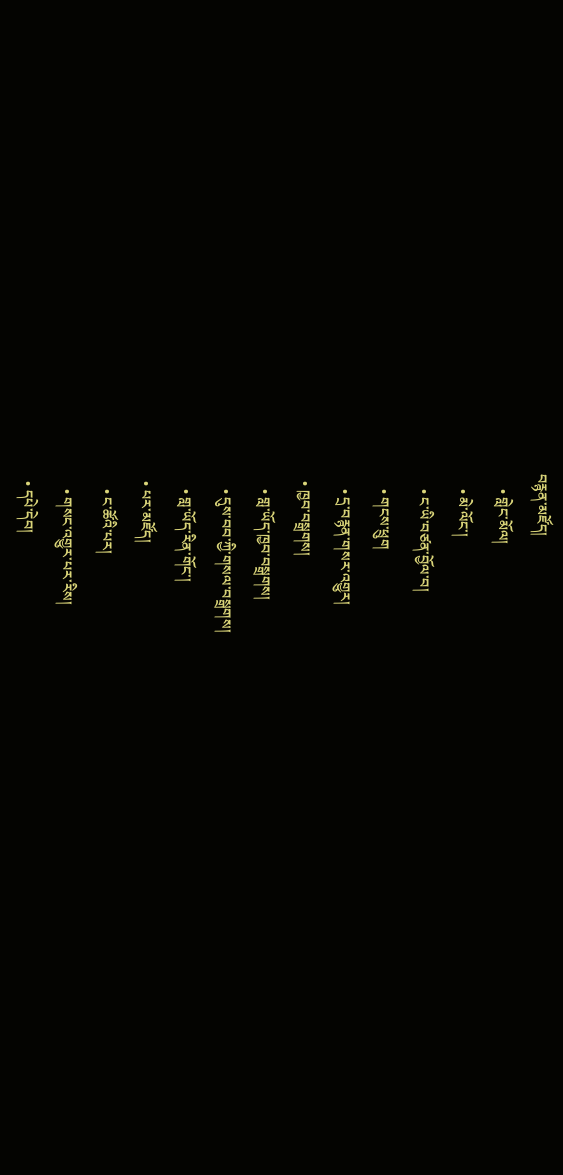བརྙན་མཛོད།
    • གླེང་མོལ།
    • མེ་ལོང་།
    • ང་ཡི་བཙན་བྱོལ་བ།
    • གངས་ཕྲུག
    • དྲ་བརྙན་གསར་འགྱུར།
  • ཁྱབ་བསྒྲགས།
    • གླ་ཡོད་ཁྱབ་བསྒྲགས།
    • དུས་བབ་ཀྱི་གསལ་བསྒྲགས།
    • གླ་ཡོད་རིན་གོང་།
  • པར་མཛོད།
    • ང་ཚོའི་པར།
    • གསང་འགྱུར་པར་རིས།
  • དཔེ་དེབ།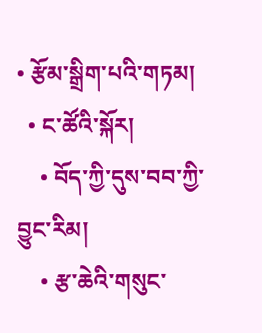• རྩོམ་སྒྲིག་པའི་གཏམ།
  • ང་ཚོའི་སྐོར།
    • བོད་ཀྱི་དུས་བབ་ཀྱི་བྱུང་རིམ།
    • རྩ་ཆེའི་གསུང་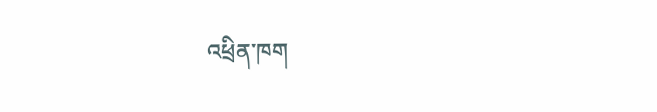འཕྲིན་ཁག